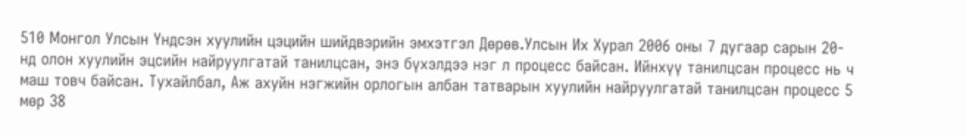510 Монгол Улсын Үндсэн хуулийн цэцийн шийдвэрийн эмхэтгэл Дөрөв.Улсын Их Хурал 2006 оны 7 дугаар сарын 20-нд олон хуулийн эцсийн найруулгатай танилцсан, энэ бүхэлдээ нэг л процесс байсан. Ийнхүү танилцсан процесс нь ч маш товч байсан. Тухайлбал, Аж ахуйн нэгжийн орлогын албан татварын хуулийн найруулгатай танилцсан процесс 5 мөр 38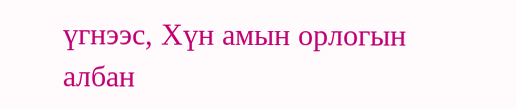үгнээс, Хүн амын орлогын албан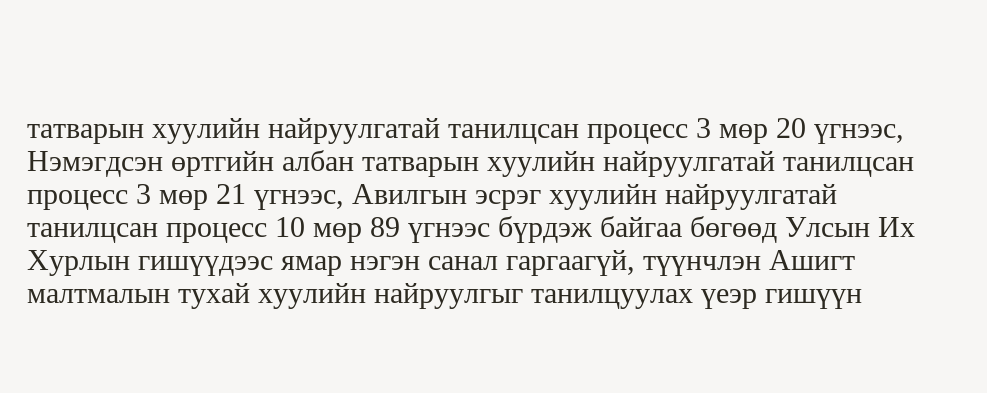татварын хуулийн найруулгатай танилцсан процесс 3 мөр 20 үгнээс, Нэмэгдсэн өртгийн албан татварын хуулийн найруулгатай танилцсан процесс 3 мөр 21 үгнээс, Авилгын эсрэг хуулийн найруулгатай танилцсан процесс 10 мөр 89 үгнээс бүрдэж байгаа бөгөөд Улсын Их Хурлын гишүүдээс ямар нэгэн санал гаргаагүй, түүнчлэн Ашигт малтмалын тухай хуулийн найруулгыг танилцуулах үеэр гишүүн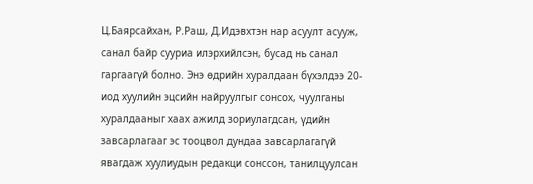Ц.Баярсайхан, Р.Раш, Д.Идэвхтэн нар асуулт асууж, санал байр сууриа илэрхийлсэн, бусад нь санал гаргаагүй болно. Энэ өдрийн хуралдаан бүхэлдээ 20-иод хуулийн эцсийн найруулгыг сонсох, чуулганы хуралдааныг хаах ажилд зориулагдсан, үдийн завсарлагааг эс тооцвол дундаа завсарлагагүй явагдаж хуулиудын редакци сонссон, танилцуулсан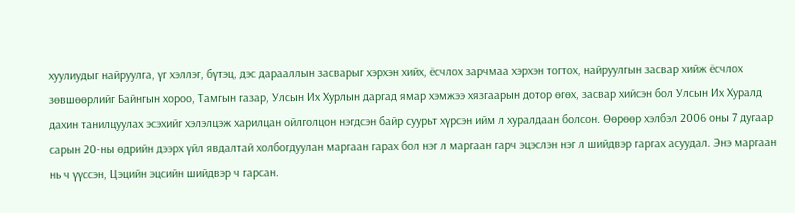хуулиудыг найруулга, үг хэллэг, бүтэц, дэс дарааллын засварыг хэрхэн хийх, ёсчлох зарчмаа хэрхэн тогтох, найруулгын засвар хийж ёсчлох зөвшөөрлийг Байнгын хороо, Тамгын газар, Улсын Их Хурлын даргад ямар хэмжээ хязгаарын дотор өгөх, засвар хийсэн бол Улсын Их Хуралд дахин танилцуулах эсэхийг хэлэлцэж харилцан ойлголцон нэгдсэн байр суурьт хүрсэн ийм л хуралдаан болсон. Өөрөөр хэлбэл 2006 оны 7 дугаар сарын 20-ны өдрийн дээрх үйл явдалтай холбогдуулан маргаан гарах бол нэг л маргаан гарч эцэслэн нэг л шийдвэр гаргах асуудал. Энэ маргаан нь ч үүссэн, Цэцийн эцсийн шийдвэр ч гарсан.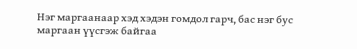Нэг маргаанаар хэд хэдэн гомдол гарч, бас нэг бус маргаан үүсгэж байгаа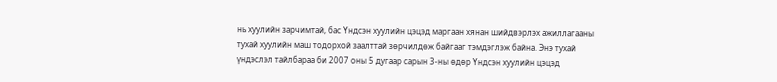нь хуулийн зарчимтай, бас Үндсэн хуулийн цэцэд маргаан хянан шийдвэрлэх ажиллагааны тухай хуулийн маш тодорхой заалттай зөрчилдөж байгааг тэмдэглэж байна. Энэ тухай үндэслэл тайлбараа би 2007 оны 5 дугаар сарын 3-ны өдөр Үндсэн хуулийн цэцэд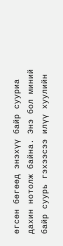өгсөн бөгөөд энэхүү байр сууриа дахин нотолж байна. Энэ бол миний байр суурь гэхээсээ илүү хуулийн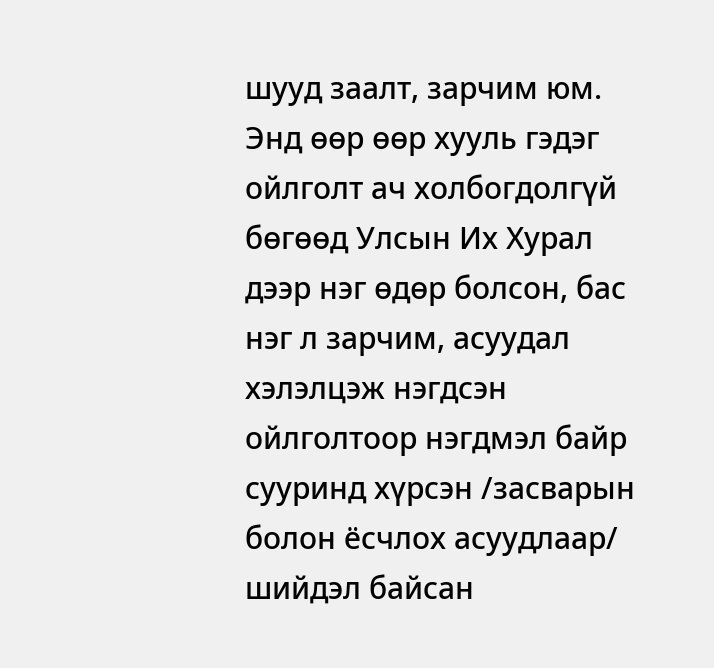шууд заалт, зарчим юм. Энд өөр өөр хууль гэдэг ойлголт ач холбогдолгүй бөгөөд Улсын Их Хурал дээр нэг өдөр болсон, бас нэг л зарчим, асуудал хэлэлцэж нэгдсэн ойлголтоор нэгдмэл байр сууринд хүрсэн /засварын болон ёсчлох асуудлаар/ шийдэл байсан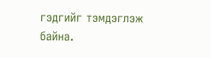гэдгийг тэмдэглэж байна.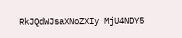RkJQdWJsaXNoZXIy MjU4NDY5